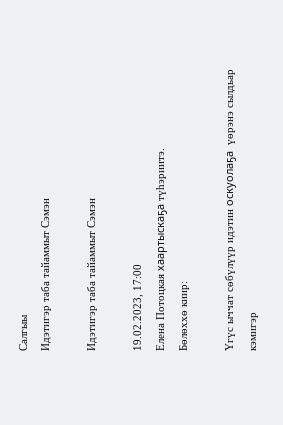Салгыы
Идэтигэр таба тайаммыт Сэмэн

Идэтигэр таба тайаммыт Сэмэн

19.02.2023, 17:00
Елена Потоцкая хаартыскаҕа түһэриитэ.
Бөлөххө киир:

Үгүс ыччат сөбүлүүр идэтин оскуолаҕа  үөрэнэ сылдьар кэмигэр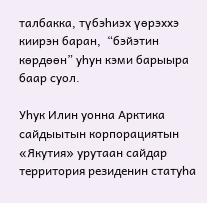талбакка, түбэһиэх үөрэххэ киирэн баран,  “бэйэтин көрдөөн” уһун кэми барыыра баар суол.

Уһук Илин уонна Арктика сайдыытын корпорациятын «Якутия» урутаан сайдар территория резиденин статуһа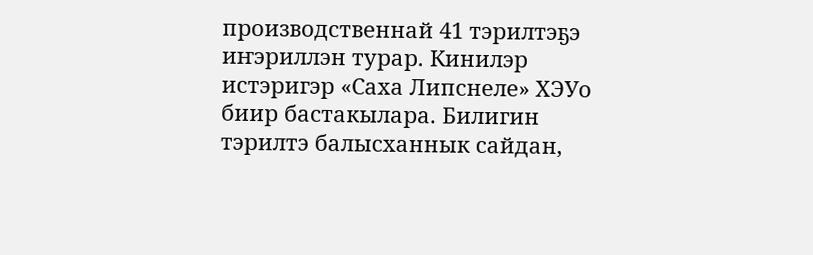производственнай 41 тэрилтэҕэ иҥэриллэн турар. Кинилэр истэригэр «Саха Липснеле» ХЭУо биир бастакылара. Билигин тэрилтэ балысханнык сайдан,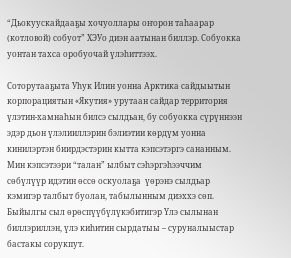“Дьокуускайдааҕы хочуоллары оҥорон таһаарар (котловой) собуот” ХЭУо диэн аатынан биллэр. Собуокка уонтан тахса оробуочай үлэһиттээх.

Соторутааҕыта Уһук Илин уонна Арктика сайдыытын корпорациятын «Якутия» урутаан сайдар территория үлэтин-хамнаһын билсэ сылдьан, бу собуокка сүрүннээн эдэр дьон үлэлииллэрин бэлиэтии көрдүм уонна кинилэртэн биирдэстэрин кытта кэпсэтэргэ сананным. Мин кэпсэтээри “талан” ылбыт сэһэргэһээччим сөбүлүүр идэтин өссө оскуолаҕа  үөрэнэ сылдьар кэмигэр талбыт буолан, табылынным диэххэ сөп. Быйылгы сыл өрөспүүбүлүкэбитигэр Үлэ сылынан биллэриллэн, үлэ киһитин сырдатыы – суруналыыстар бастакы сорукпут.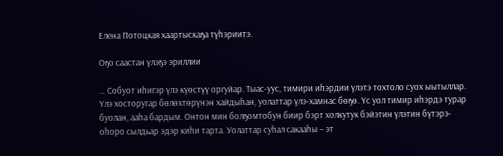Елена Потоцкая хаартыскаҕа түһэриитэ.

Оҕо саастан үлэҕэ эриллии

… Собуот иһигэр үлэ күөстүү оргуйар. Тыас-уус, тимири иһэрдии үлэтэ тохтоло суох ыытыллар. Үлэ хосторугар бөлөхтөрүнэн хайдыһан, уолаттар үлэ-хамнас бөҕө. Үс уол тимир иһэрдэ турар буолан, ааһа бардым. Онтон мин болҕомтобун биир бэрт холкутук бэйэтин үлэтин бүтэрэ-оһоро сылдьар эдэр киһи тарта. Уолаттар суһал сакааһы – эт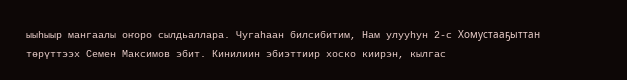ыыһыыр мангаалы оҥоро сылдьаллара. Чугаһаан билсибитим, Нам улууһун 2-с Хомустааҕыттан төрүттээх Семен Максимов эбит. Кинилиин эбиэттиир хоско киирэн, кылгас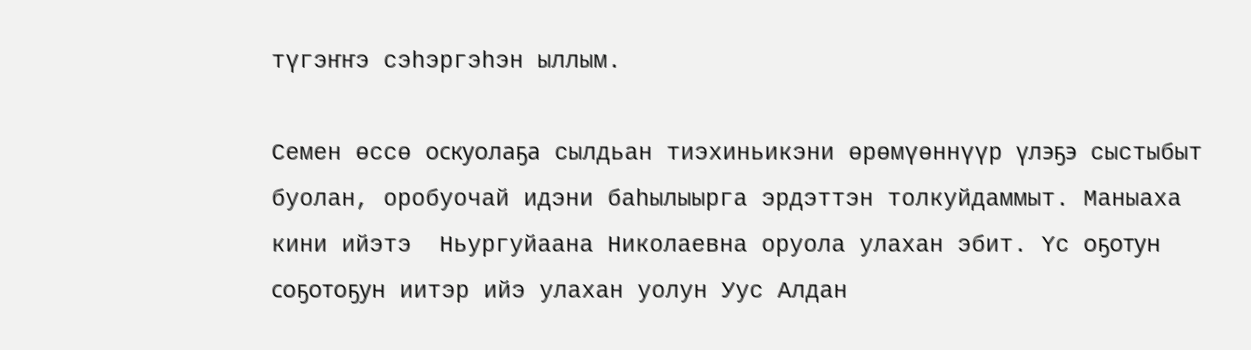түгэҥҥэ сэһэргэһэн ыллым.

Семен өссө оскуолаҕа сылдьан тиэхиньикэни өрөмүөннүүр үлэҕэ сыстыбыт буолан, оробуочай идэни баһылыырга эрдэттэн толкуйдаммыт. Маныаха кини ийэтэ  Ньургуйаана Николаевна оруола улахан эбит. Үс оҕотун соҕотоҕун иитэр ийэ улахан уолун Уус Алдан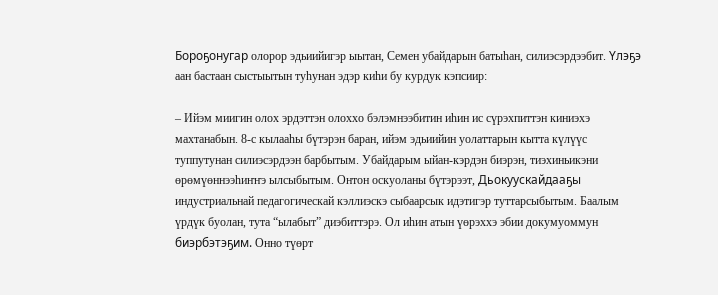Бороҕонугар олорор эдьиийигэр ыытан, Семен убайдарын батыһан, силиэсэрдээбит. Үлэҕэ аан бастаан сыстыытын туһунан эдэр киһи бу курдук кэпсиир:

– Ийэм миигин олох эрдэттэн олоххо бэлэмнээбитин иһин ис сүрэхпиттэн киниэхэ махтанабын. 8-с кылааһы бүтэрэн баран, ийэм эдьиийин уолаттарын кытта күлүүс туппутунан силиэсэрдээн барбытым. Убайдарым ыйан-кэрдэн биэрэн, тиэхиньикэни өрөмүөннээһиҥҥэ ылсыбытым. Онтон оскуоланы бүтэрээт, Дьокуускайдааҕы индустриальнай педагогическай кэллиэскэ сыбаарсык идэтигэр туттарсыбытым. Баалым үрдүк буолан, тута “ылабыт” диэбиттэрэ. Ол иһин атын үөрэххэ эбии докумуоммун биэрбэтэҕим. Онно түөрт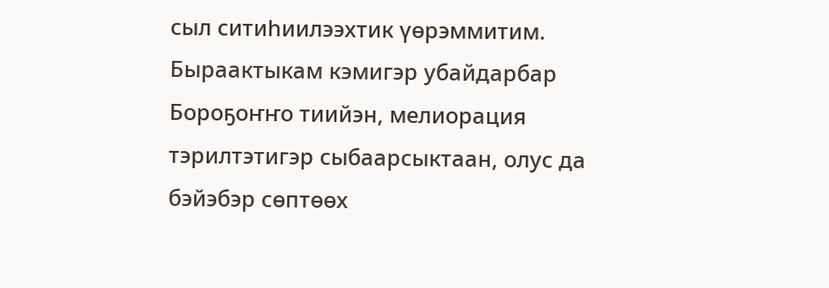сыл ситиһиилээхтик үөрэммитим. Быраактыкам кэмигэр убайдарбар Бороҕоҥҥо тиийэн, мелиорация тэрилтэтигэр сыбаарсыктаан, олус да бэйэбэр сөптөөх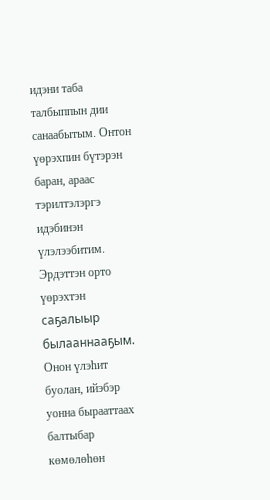идэни таба талбыппын дии санаабытым. Онтон үөрэхпин бүтэрэн баран, араас тэрилтэлэргэ идэбинэн үлэлээбитим. Эрдэттэн орто үөрэхтэн саҕалыыр былааннааҕым. Онон үлэһит буолан, ийэбэр уонна бырааттаах балтыбар көмөлөһөн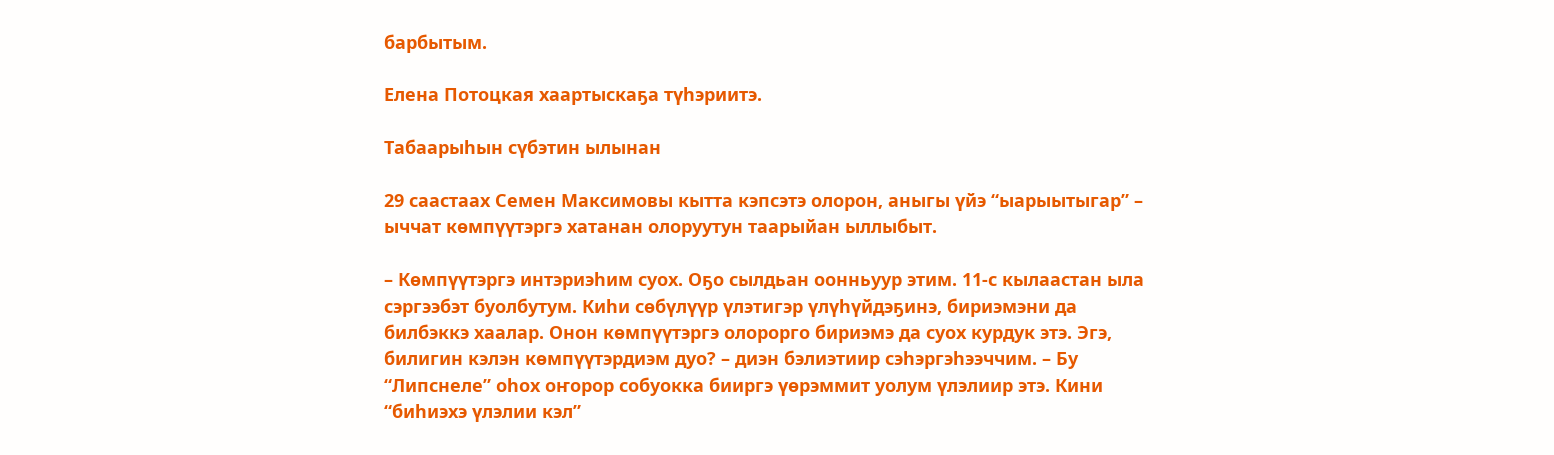барбытым.

Елена Потоцкая хаартыскаҕа түһэриитэ.

Табаарыһын сүбэтин ылынан

29 саастаах Семен Максимовы кытта кэпсэтэ олорон, аныгы үйэ “ыарыытыгар” – ыччат көмпүүтэргэ хатанан олоруутун таарыйан ыллыбыт.

– Көмпүүтэргэ интэриэһим суох. Оҕо сылдьан оонньуур этим. 11-с кылаастан ыла сэргээбэт буолбутум. Киһи сөбүлүүр үлэтигэр үлүһүйдэҕинэ, бириэмэни да билбэккэ хаалар. Онон көмпүүтэргэ олорорго бириэмэ да суох курдук этэ. Эгэ, билигин кэлэн көмпүүтэрдиэм дуо? – диэн бэлиэтиир сэһэргэһээччим. – Бу “Липснеле” оһох оҥорор собуокка бииргэ үөрэммит уолум үлэлиир этэ. Кини “биһиэхэ үлэлии кэл”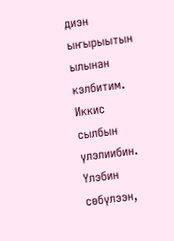диэн ыҥырыытын ылынан кэлбитим. Иккис сылбын үлэлиибин. Үлэбин сөбүлээн,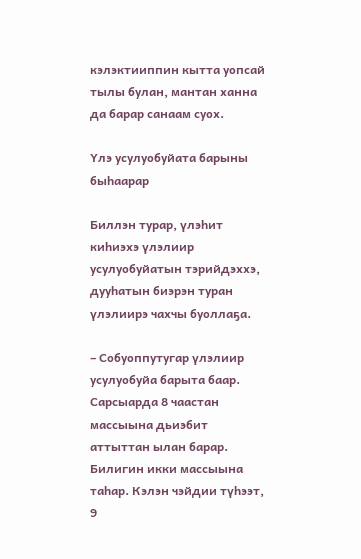кэлэктииппин кытта уопсай тылы булан, мантан ханна да барар санаам суох.

Үлэ усулуобуйата барыны быһаарар

Биллэн турар, үлэһит киһиэхэ үлэлиир усулуобуйатын тэрийдэххэ, дууһатын биэрэн туран үлэлиирэ чахчы буоллаҕа.

– Собуоппутугар үлэлиир усулуобуйа барыта баар. Сарсыарда 8 чаастан массыына дьиэбит  аттыттан ылан барар. Билигин икки массыына таһар. Кэлэн чэйдии түһээт, 9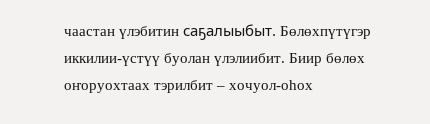чаастан үлэбитин саҕалыыбыт. Бөлөхпүтүгэр иккилии-үстүү буолан үлэлиибит. Биир бөлөх оҥоруохтаах тэрилбит – хочуол-оһох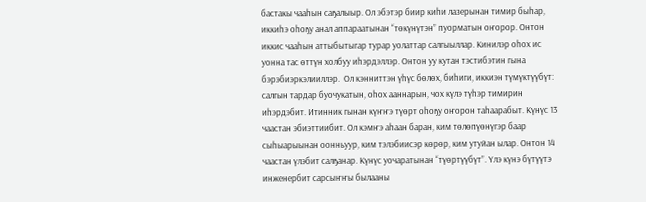бастакы чааһын саҕалыыр. Ол эбэтэр биир киһи лазерынан тимир быһар, иккиһэ оһоҕу анал аппараатынан “төкүнүтэн” пуорматын оҥорор. Онтон иккис чааһын аттыбытыгар турар уолаттар салгыыллар. Кинилэр оһох ис уонна тас өттүн холбуу иһэрдэллэр. Онтон уу кутан тэстибэтин гына бэрэбиэркэлииллэр.  Ол кэнниттэн үһүс бөлөх, биһиги, иккиэн түмүктүүбүт: салгын тардар буочукатын, оһох ааннарын, чох күлэ түһэр тимирин иһэрдэбит. Итинник гынан күҥҥэ түөрт оһоҕу оҥорон таһаарабыт. Күнүс 13 чаастан эбиэттиибит. Ол кэмҥэ аһаан баран, ким төлөпүөнүгэр баар сыһыарыынан оонньуур, ким тэлэбиисэр көрөр, ким утуйан ылар. Онтон 14 чаастан үлэбит салҕанар. Күнүс уочаратынан “түөртүүбүт”. Үлэ күнэ бүтүүтэ инженербит сарсыҥҥы былааны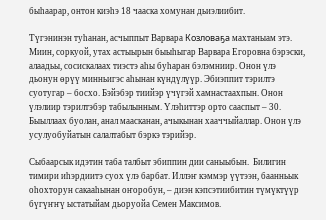быһаарар, онтон киэһэ 18 чааска хомунан дьиэлиибит.

Түгэнинэн туһанан, асчыппыт Варвара Козловаҕа махтаныам этэ. Миин, соркуой, утах астыырын быыһыгар Варвара Егоровна бэрэски, алаадьы, сосискалаах тиэстэ аһы буһаран бэлэмниир. Онон үлэ дьонун өрүү минньигэс аһынан күндүлүүр. Эбиэппит тэрилтэ суотугар – босхо. Бэйэбэр тиийэр үчүгэй хамнастаахпын. Онон үлэлиир тэрилтэбэр табылынным. Үлэһиттэр орто сааспыт – 30. Быыллаах буолан, анал маасканан, ачыкынан хааччыйаллар. Онон үлэ усулуобуйатын салалтабыт бэркэ тэрийэр.

Сыбаарсык идэтин таба талбыт эбиппин дии саныыбын.  Билигин тимири иһэрдиитэ суох үлэ барбат. Иллэҥ кэммэр үүтээн, баанньык оһохторун сакааһынан оҥоробун, – диэн кэпсэтиибитин түмүктүүр бүгүҥҥү ыстатыйам дьоруойа Семен Максимов.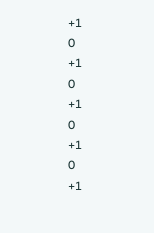+1
0
+1
0
+1
0
+1
0
+1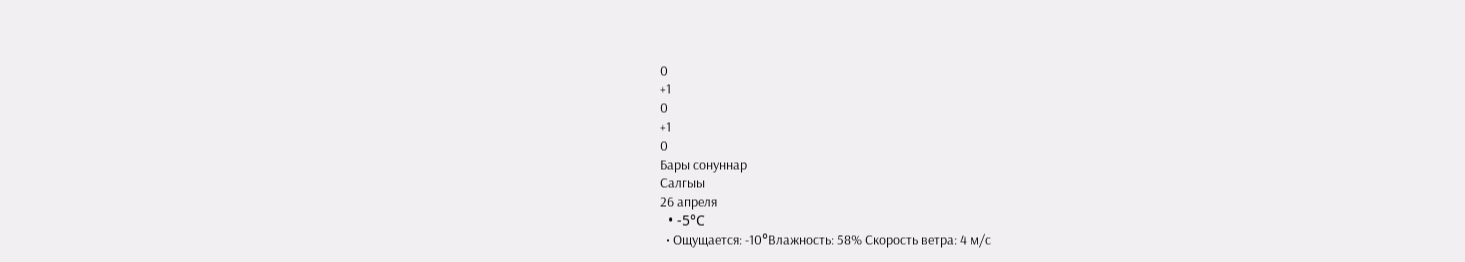0
+1
0
+1
0
Бары сонуннар
Салгыы
26 апреля
  • -5°C
  • Ощущается: -10°Влажность: 58% Скорость ветра: 4 м/с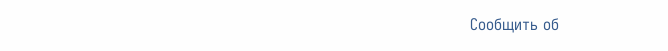Сообщить об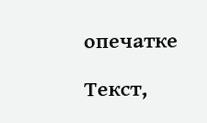опечатке

Текст,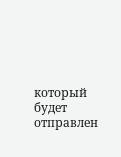который будет отправлен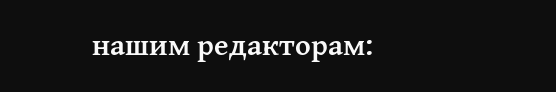нашим редакторам: